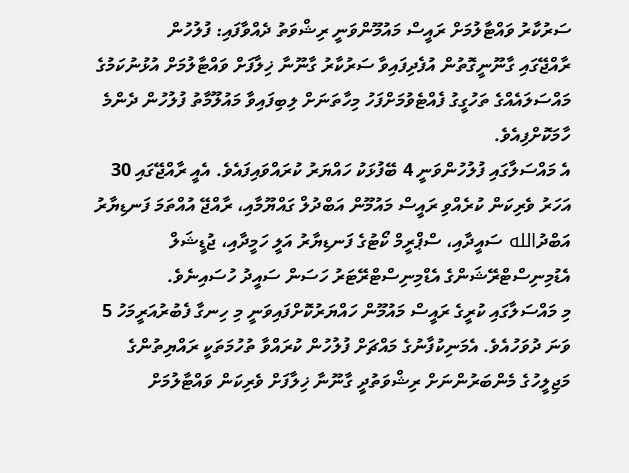ސަރުކާރު ވައްޓާލުމަށް ރައީސް މައުމޫންވަނީ ރިޝްވަތު ދެއްވާފައި: ފުލުހުން
ރާއްޖޭގައި ގާނޫނީގޮތުން އުފެދިފައިވާ ސަރުކާރު ގާނޫނާ ޚިލާފަށް ވައްޓާލުމަށް އުޅުނުކަމުގެ މައްސަލައެއްގެ ތަހުގީގު ފެއްޓެވުމަށްފަހު މިހާތަނަށް ލިބިފައިވާ މައުލޫމާތު ފުލުހުން ދެންމެ ހާމަކޮށްފިއެވެ.
އެ މައްސަލާގައި ފުލުހުންވަނީ 4 ބޭފުޅަކު ހައްޔަރު ކުރައްވައިފައެވެ. އެއީ ރާއްޖޭގައި 30 އަހަރު ވެރިކަން ކުރެއްވި ރައީސް މައުމޫން އަބްދުލް ގައްޔޫމާއި، ރާއްޖޭ އުއްތަމަ ފަނޑިޔާރު އަބްދުالله ސައީދާއި، ސްޕްރީމް ކޯޓުގެ ފަނޑިޔާރު އަލީ ހަމީދާއި، ޖުޑީޝަލް އެޑުމިނިސްޓްރޭޝަންގެ އެޑްމިނިސްޓްރޭޓަރު ހަސަން ސައީދު ހުސައިނެވެ.
މި މައްސަލާގައި ކުރީގެ ރައީސް މައުމޫން ހައްޔަރުކޮށްފައިވަނީ މި ހިނގާ ފެބުރުއަރީމަހު 5 ވަނަ ދުވަހުއެވެ. އެމަނިކުފާނުގެ މައްޗަށް ފުލުހުން ކުރައްވާ ތުހުމަތަކީ ރައްޔިތުންގެ މަޖިލީހުގެ މެންބަރުންނަށް ރިޝްވަތުދީ ގާނޫނާ ޚިލާފަށް ވެރިކަން ވައްޓާލުމަށް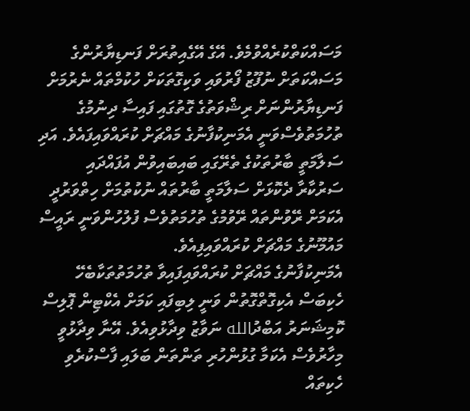މަސައްކަތްކުރެއްވުމެވެ. އޭގެ އޭގެއިތުރަށް ފަނޑިޔާރުންގެ މަސައްކަތަށް ނުފޫޒު ފޯރުވައި ވަކިގޮތަކަށް ހުކުމްތައް ނެރުމަށް ފަނޑިޔާރުންނަށް ރިޝްވަތުގެ ގޮތުގައި ފައިސާ ދިނުމުގެ ތުހުމަތުވެސްވަނީ އެމަނިކުފާނުގެ މައްޗަށް ކުރައްވައިފައެވެ. އަދި ސަލާމަތީ ބާރުތަކުގެ ތެރޭގައި ބައިބައިވުން އުފައްދައި ސަރުކާރާ ދެކޮޅަށް ސަލާމަތީ ބާރުތައް ނުކުތުމަށް ހިތްވަރުދީ އެކަމަށް ރޭވުންތައް ރޭވުމުގެ ތުހުމަތުވެސް ފުލުހުންވަނީ ރައީސް މައުމޫނުގެ މައްޗަށް ކުރައްވައިފިއެވެ.
އެމަނިކުފާނުގެ މައްޗަށް ކުރައްވައިފައިވާ ތުހުމަތުތަކާބެހޭ ހެކިބަސް އެކިގޮތްގޮތުން ވަނީ ލިބިފައި ކަމަށް އެކްޓިން ޕޮލިސް ކޮމިޝަނަރު އަބްދުالله ނަވާޒު ވިދާޅުވިއެވެ. އޭނާ ވިދާޅުވީ މިހާރުވެސް އެކަމާ ގުޅުންހުރި ތަންތަން ބަލައި ފާސްކުރެވި ހެކިތައް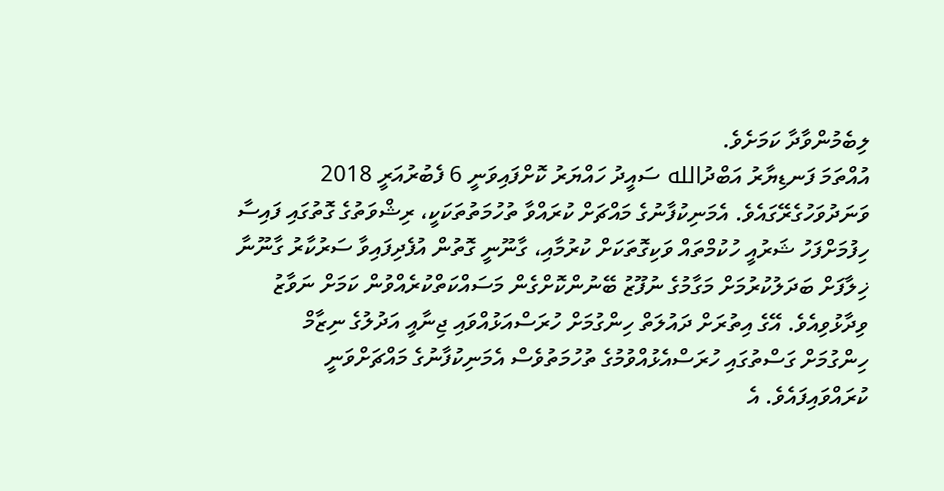ލިބެމުންވާދާ ކަމަށެވެ.
އުއްތަމަ ފަނޑިޔާރު އަބްދުالله ސައީދު ހައްޔަރު ކޮށްފައިވަނީ 6 ފެބުރުއަރީ 2018 ވަނަދުވަހުގެރޭގައެވެ. އެމަނިކުފާނުގެ މައްޗަށް ކުރައްވާ ތުހުމަތުތަކަކީ، ރިޝްވަތުގެ ގޮތުގައި ފައިސާ ހިފުމަށްފަހު ޝަރުއީ ހުކުމްތައް ވަކިގޮތަކަށް ކުރުމާއި، ގާނޫނީ ގޮތުން އުފެދިފައިވާ ސަރުކާރު ގާނޫނާ ޚިލާފަށް ބަދަލުކުރުމަށް މަގާމުގެ ނުފޫޒު ބޭނުންކޮށްގެން މަސައްކަތްކުރެއްވުން ކަމަށް ނަވާޒު ވިދާޅުވިއެވެ. އޭގެ އިތުރަށް ދައުލަތް ހިންގުމަށް ހުރަސްއަޅުއްވައި ޖިނާއީ އަދުލުގެ ނިޒާމް ހިންގުމަށް ގަސްތުގައި ހުރަސްއެޅުއްވުމުގެ ތުހުމަތުވެސް އެމަނިކުފާނުގެ މައްޗަށްވަނީ ކުރައްވައިފައެވެ. އެ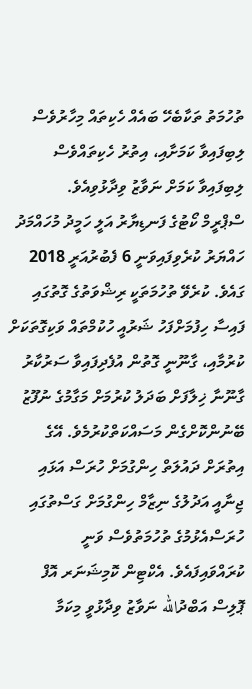ތުހުމަތު ތަކާބެހޭ ބައެއް ހެކިތައް މިހާރުވެސް ލިބިފައިވާ ކަމަށާއި، އިތުރު ހެކިތައްވެސް ލިބިފައިވާ ކަމަށް ނަވާޒު ވިދާޅުވިއެވެ.
ސްޕްރީމް ކޯޓުގެ ފަނޑިޔާރު އަލީ ހަމީދު މުހައްމަދު ހައްޔަރު ކުރެވިފައިވަނީ 6 ފެބުރުއަރީ 2018 ގައެވެ. ކުރެވޭ ތުހުމަތަކީ ރިޝްވަތުގެ ގޮތުގައި ފައިސާ ހިފުމަށްފަހު ޝަރުއީ ހުކުމްތައް ވަކިގޮތަކަށް ކުރުމާއި، ގާނޫނީ ގޮތުން އުފެދިފައިވާ ސަރުކާރު ގާނޫނާ ޚިލާފަށް ބަދަލު ކުރުމަށް މަގާމުގެ ނުފޫޒު ބޭނުންކޮށްގެން މަސައްކަތްކުރުމެވެ. އޭގެ އިތުރަށް ދައުލަތް ހިންގުމަށް ހުރަސް އަޅައި ޖިނާއީ އަދުލުގެ ނިޒާމް ހިންގުމަށް ގަސްތުގައި ހުރަސްއެޅުމުގެ ތުހުމަތުވެސް ވަނީ ކުރައްވައިފައެވެ. އެކްޓިން ކޮމިޝަނަރ އޮފް ޕޮލިސް އަބްދުالله ނަވާޒު ވިދާޅުވީ މިކަމާ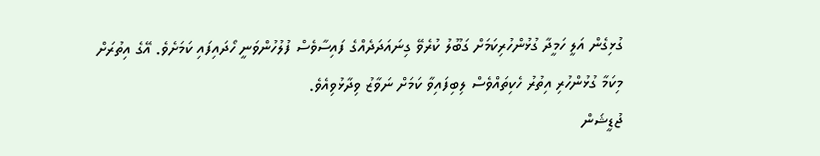ގުޅިގެން އަލީ ހަމީދާ ގުޅުންހުރިކަމަށް ގަބޫލު ކުރެވޭ ގިނައަދަދެއްގެ ފައިސާވެސް ފުލުހުންވަނީ ހޯދައިފައި ކަމަށެވެ. އޭގެ އިތުރަށް މިކަމާ ގުޅުންހުރި އިތުރު ހެކިތައްވެސް ލިބިފައިވާ ކަމަށް ނަވާޒު ވިދާޅުވިއެވެ.
ޖުޑީޝަން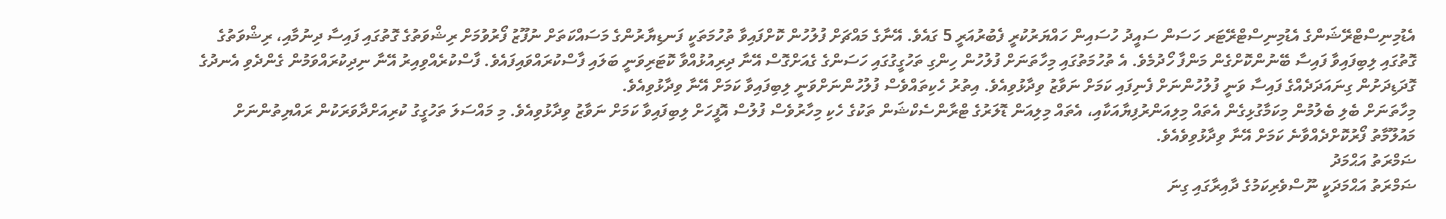އެޑުމިނިސްޓްރޭޝަންގެ އެޑުމިނިސްޓްރޭޓަރ ހަސަން ސައީދު ހުސައިން ހައްޔަރުކުރީ ފެބުރުއަރީ 5 ގައެވެ. އޭނާގެ މައްޗަށް ފުލުހުން ކޮށްފައިވާ ތުހުމަތަކީ ފަނޑިޔާރުންގެ މަސައްކަތަށް ނުފޫޒު ފޯރުވުމަށް ރިޝްވަތުގެ ގޮތުގައި ފައިސާ ދިނުމާއި، ރިޝްވަތުގެ ގޮތުގައި ލިބިފައިވާ ފައިސާ ބޭނުންކޮށްގެން މަންފާ ހޯދުމެވެ. އެ ތުހުމަތުގައި މިހާތަނަށް ފުލުހުން ހިންގި ތަހުގީގުގައި ހަސަންގެ ގެއަށްގޮސް އޭނާ ދިރިއުޅުއްވާ ކޮޓަރިވަނީ ބަލައި ފާސްކުރައްވައިފައެވެ. ފާސްކުރެއްވިއިރު އޭނާ ނިދިކުރައްވަމުން ގެންދެވި އެނދުގެ ގޮދަޑިދަށުން ގިނައަދަދެއްގެ ފައިސާ ވަނީ ފުލުހުންނަށް ފެނިފައި ކަމަށް ނަވާޒު ވިދާޅުވިއެވެ. އިތުރު ހެކިތައްވެސް ފުލުހުންނަށްވަނީ ލިބިފައިވާ ކަމަށް އޭނާ ވިދާޅުވިއެވެ.
މިހާތަނަށް ބެލި ބެލުމުން މިކަމާގުޅިގެން އެތައް މިލިއަންރުފިޔާއަކާއި، އެތައް މިލިއަން ޑޮލަރުގެ ޓްރާންސެކްޝަން ތަކުގެ ހެކި މިހާރުވެސް ފުލުސް އޮފީހަށް ލިބިފައިވާ ކަމަށް ނަވާޒު ވިދާޅުވިއެވެ. މި މައްސަލަ ތަހުގީގު ކުރިއަށްދާވަރަކުން ރައްޔިތުންނަށް މައުލޫމާތު ފޯރުކޮށްދެއްވާނެ ކަމަށް އޭނާ ވިދާޅުވިވެއެވެ.
ޟަމްރަތު އަޙްމަދު
ޟަމްރަތު އަޙްމަދަކީ ނޫސްވެރިކަމުގެ ދާއިރާގައި ގިނަ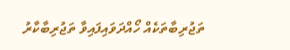ތަޖުރިބާތަކެއް ހޯއްދަވައިފައިވާ ތަޖުރިބާކާރު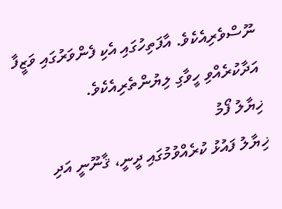ނޫސްވެރިއެކެވެ. އާފަތިހުގައި އެކި ފެންވަރުގައި ވަޒީފާ އަދާކުރެއްވި ހީވާގި ލިޔުންތެރިއެކެވެ.
ޚިޔާލު ފޯމު
ޚިޔާލު ފައުޅު ކުރެއްވުމުގައި ދީނީ، ޤާނޫނީ އަދި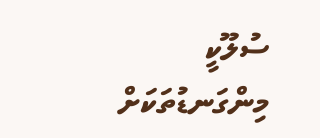ސުލޫކީ މިންގަނޑުތަކަށް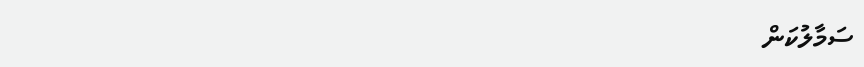ސަމާލުކަން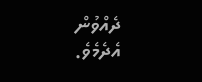ދެއްވުން އެދެމެވެ.